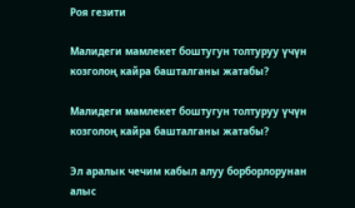Роя гезити

Малидеги мамлекет боштугун толтуруу үчүн козголоң кайра башталганы жатабы?

Малидеги мамлекет боштугун толтуруу үчүн козголоң кайра башталганы жатабы?

Эл аралык чечим кабыл алуу борборлорунан алыс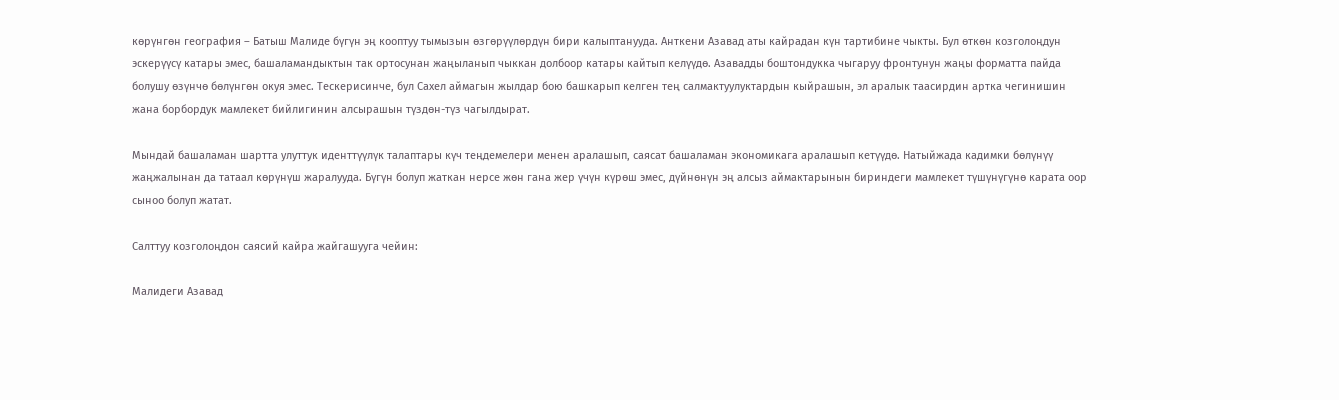көрүнгөн география – Батыш Малиде бүгүн эң кооптуу тымызын өзгөрүүлөрдүн бири калыптанууда. Анткени Азавад аты кайрадан күн тартибине чыкты. Бул өткөн козголоңдун эскерүүсү катары эмес, башаламандыктын так ортосунан жаңыланып чыккан долбоор катары кайтып келүүдө. Азавадды боштондукка чыгаруу фронтунун жаңы форматта пайда болушу өзүнчө бөлүнгөн окуя эмес. Тескерисинче, бул Сахел аймагын жылдар бою башкарып келген тең салмактуулуктардын кыйрашын, эл аралык таасирдин артка чегинишин жана борбордук мамлекет бийлигинин алсырашын түздөн-түз чагылдырат.

Мындай башаламан шартта улуттук иденттүүлүк талаптары күч теңдемелери менен аралашып, саясат башаламан экономикага аралашып кетүүдө. Натыйжада кадимки бөлүнүү жаңжалынан да татаал көрүнүш жаралууда. Бүгүн болуп жаткан нерсе жөн гана жер үчүн күрөш эмес, дүйнөнүн эң алсыз аймактарынын бириндеги мамлекет түшүнүгүнө карата оор сыноо болуп жатат.

Салттуу козголоңдон саясий кайра жайгашууга чейин:

Малидеги Азавад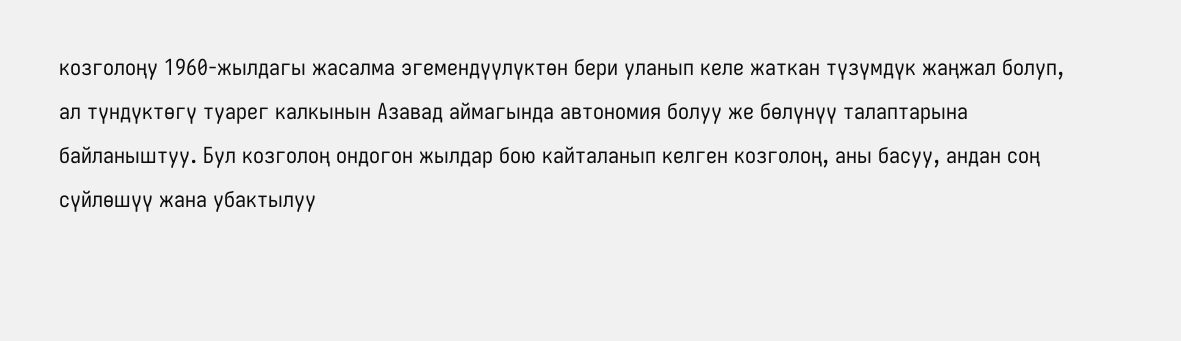козголоңу 1960-жылдагы жасалма эгемендүүлүктөн бери уланып келе жаткан түзүмдүк жаңжал болуп, ал түндүктөгү туарег калкынын Азавад аймагында автономия болуу же бөлүнүү талаптарына байланыштуу. Бул козголоң ондогон жылдар бою кайталанып келген козголоң, аны басуу, андан соң сүйлөшүү жана убактылуу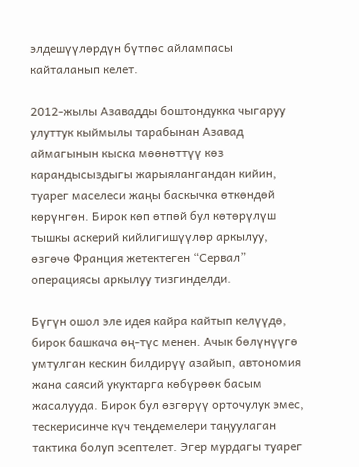элдешүүлөрдүн бүтпөс айлампасы кайталанып келет.

2012-жылы Азавадды боштондукка чыгаруу улуттук кыймылы тарабынан Азавад аймагынын кыска мөөнөттүү көз карандысыздыгы жарыялангандан кийин, туарег маселеси жаңы баскычка өткөндөй көрүнгөн. Бирок көп өтпөй бул көтөрүлүш тышкы аскерий кийлигишүүлөр аркылуу, өзгөчө Франция жетектеген “Сервал” операциясы аркылуу тизгинделди.

Бүгүн ошол эле идея кайра кайтып келүүдө, бирок башкача өң-түс менен. Ачык бөлүнүүгө умтулган кескин билдирүү азайып, автономия жана саясий укуктарга көбүрөөк басым жасалууда. Бирок бул өзгөрүү орточулук эмес, тескерисинче күч теңдемелери таңуулаган тактика болуп эсептелет. Эгер мурдагы туарег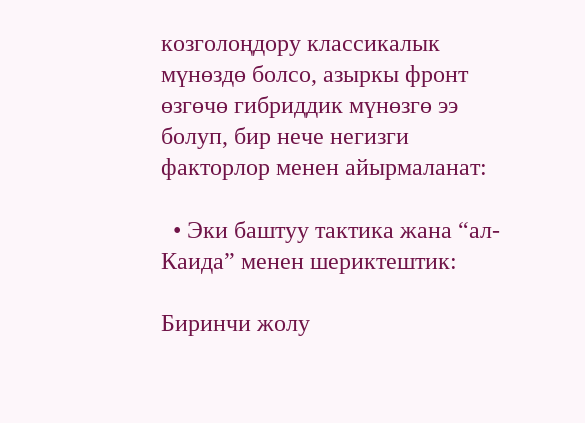козголоңдору классикалык мүнөздө болсо, азыркы фронт өзгөчө гибриддик мүнөзгө ээ болуп, бир нече негизги факторлор менен айырмаланат:

  • Эки баштуу тактика жана “ал-Каида” менен шериктештик:

Биринчи жолу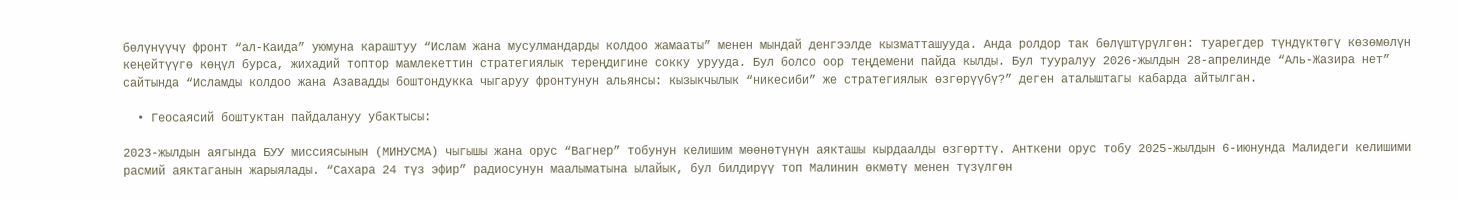бөлүнүүчү фронт “ал-Каида” уюмуна караштуу “Ислам жана мусулмандарды колдоо жамааты” менен мындай денгээлде кызматташууда. Анда ролдор так бөлүштүрүлгөн: туарегдер түндүктөгү көзөмөлүн кеңейтүүгө көңүл бурса, жихадий топтор мамлекеттин стратегиялык тереңдигине сокку урууда. Бул болсо оор теңдемени пайда кылды. Бул тууралуу 2026-жылдын 28-апрелинде “Аль-Жазира нет” сайтында “Исламды колдоо жана Азавадды боштондукка чыгаруу фронтунун альянсы: кызыкчылык “никесиби” же стратегиялык өзгөрүүбү?” деген аталыштагы кабарда айтылган.

  • Геосаясий боштуктан пайдалануу убактысы:

2023-жылдын аягында БУУ миссиясынын (МИНУСМА) чыгышы жана орус “Вагнер” тобунун келишим мөөнөтүнүн аякташы кырдаалды өзгөрттү. Анткени орус тобу 2025-жылдын 6-июнунда Малидеги келишими расмий аяктаганын жарыялады. “Сахара 24 түз эфир” радиосунун маалыматына ылайык, бул билдирүү топ Малинин өкмөтү менен түзүлгөн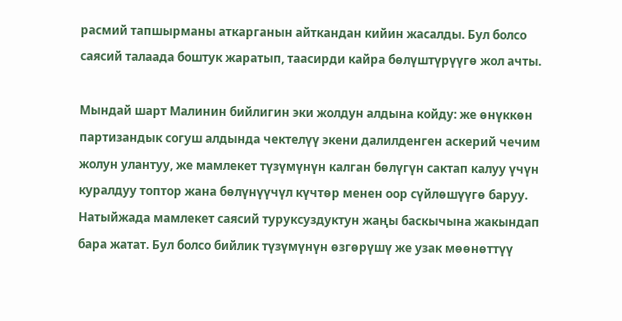расмий тапшырманы аткарганын айткандан кийин жасалды. Бул болсо саясий талаада боштук жаратып, таасирди кайра бөлүштүрүүгө жол ачты.

Мындай шарт Малинин бийлигин эки жолдун алдына койду: же өнүккөн партизандык согуш алдында чектелүү экени далилденген аскерий чечим жолун улантуу, же мамлекет түзүмүнүн калган бөлүгүн сактап калуу үчүн куралдуу топтор жана бөлүнүүчүл күчтөр менен оор сүйлөшүүгө баруу. Натыйжада мамлекет саясий туруксуздуктун жаңы баскычына жакындап бара жатат. Бул болсо бийлик түзүмүнүн өзгөрүшү же узак мөөнөттүү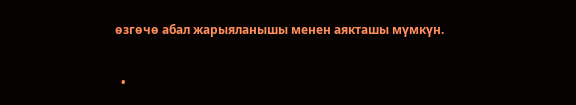өзгөчө абал жарыяланышы менен аякташы мүмкүн.

  •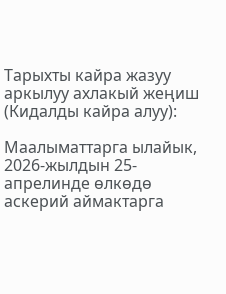Тарыхты кайра жазуу аркылуу ахлакый жеңиш (Кидалды кайра алуу):

Маалыматтарга ылайык, 2026-жылдын 25-апрелинде өлкөдө аскерий аймактарга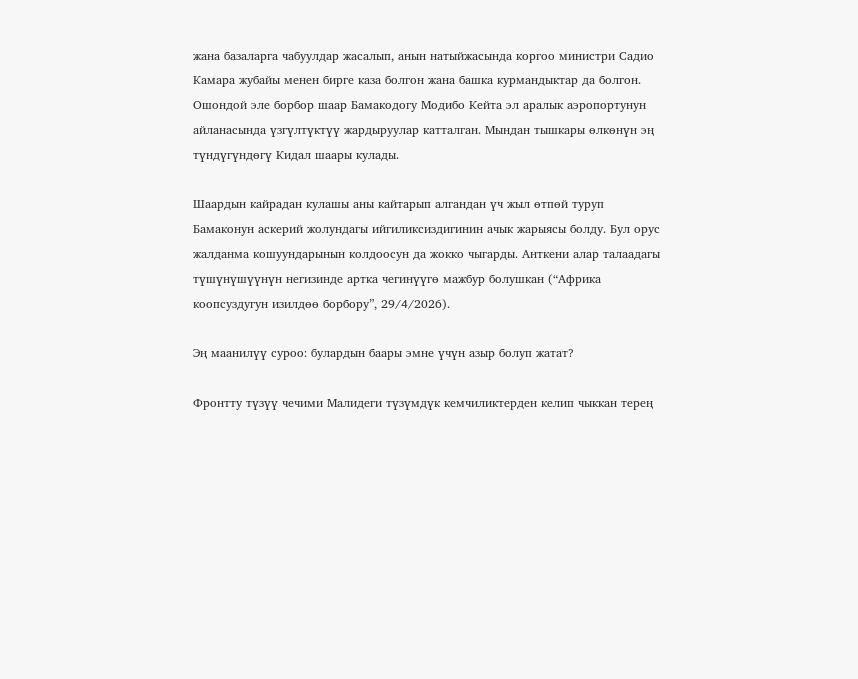жана базаларга чабуулдар жасалып, анын натыйжасында коргоо министри Садио Камара жубайы менен бирге каза болгон жана башка курмандыктар да болгон. Ошондой эле борбор шаар Бамакодогу Модибо Кейта эл аралык аэропортунун айланасында үзгүлтүктүү жардыруулар катталган. Мындан тышкары өлкөнүн эң түндүгүндөгү Кидал шаары кулады.

Шаардын кайрадан кулашы аны кайтарып алгандан үч жыл өтпөй туруп Бамаконун аскерий жолундагы ийгиликсиздигинин ачык жарыясы болду. Бул орус жалданма кошуундарынын колдоосун да жокко чыгарды. Анткени алар талаадагы түшүнүшүүнүн негизинде артка чегинүүгө мажбур болушкан (“Африка коопсуздугун изилдөө борбору”, 29/4/2026).

Эң маанилүү суроо: булардын баары эмне үчүн азыр болуп жатат?

Фронтту түзүү чечими Малидеги түзүмдүк кемчиликтерден келип чыккан терең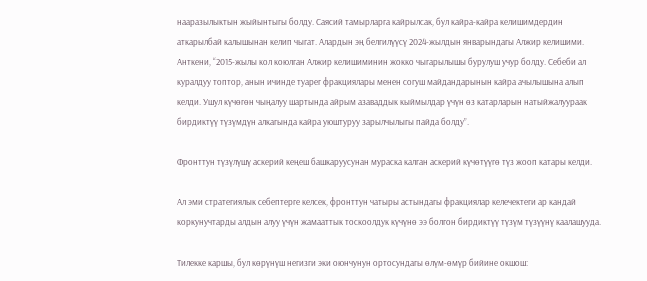нааразылыктын жыйынтыгы болду. Саясий тамырларга кайрылсак, бул кайра-кайра келишимдердин аткарылбай калышынан келип чыгат. Алардын эң белгилүүсү 2024-жылдын январындагы Алжир келишими. Анткени, “2015-жылы кол коюлган Алжир келишиминин жокко чыгарылышы бурулуш учур болду. Себеби ал куралдуу топтор, анын ичинде туарег фракциялары менен согуш майдандарынын кайра ачылышына алып келди. Ушул күчөгөн чыңалуу шартында айрым азаваддык кыймылдар үчүн өз катарларын натыйжалуураак бирдиктүү түзүмдүн алкагында кайра уюштуруу зарылчылыгы пайда болду”.

Фронттун түзүлүшү аскерий кеңеш башкаруусунан мураска калган аскерий күчөтүүгө түз жооп катары келди.

Ал эми стратегиялык себептерге келсек, фронттун чатыры астындагы фракциялар келечектеги ар кандай коркунучтарды алдын алуу үчүн жамааттык тоскоолдук күчүнө ээ болгон бирдиктүү түзүм түзүүнү каалашууда.

Тилекке каршы, бул көрүнүш негизги эки оюнчунун ортосундагы өлүм-өмүр бийине окшош: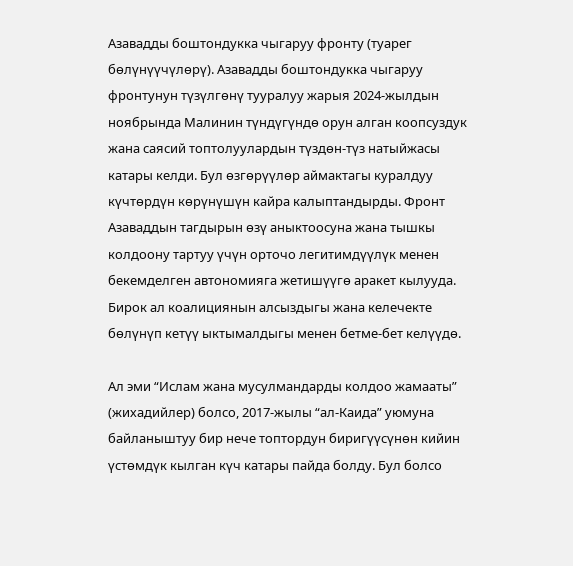Азавадды боштондукка чыгаруу фронту (туарег бөлүнүүчүлөрү). Азавадды боштондукка чыгаруу фронтунун түзүлгөнү тууралуу жарыя 2024-жылдын ноябрында Малинин түндүгүндө орун алган коопсуздук жана саясий топтолуулардын түздөн-түз натыйжасы катары келди. Бул өзгөрүүлөр аймактагы куралдуу күчтөрдүн көрүнүшүн кайра калыптандырды. Фронт Азаваддын тагдырын өзү аныктоосуна жана тышкы колдоону тартуу үчүн орточо легитимдүүлүк менен бекемделген автономияга жетишүүгө аракет кылууда. Бирок ал коалициянын алсыздыгы жана келечекте бөлүнүп кетүү ыктымалдыгы менен бетме-бет келүүдө.

Ал эми “Ислам жана мусулмандарды колдоо жамааты” (жихадийлер) болсо, 2017-жылы “ал-Каида” уюмуна байланыштуу бир нече топтордун биригүүсүнөн кийин үстөмдүк кылган күч катары пайда болду. Бул болсо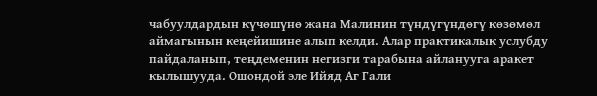чабуулдардын күчөшүнө жана Малинин түндүгүндөгү көзөмөл аймагынын кеңейишине алып келди. Алар практикалык услубду пайдаланып, теңдеменин негизги тарабына айланууга аракет кылышууда. Ошондой эле Ийяд Аг Гали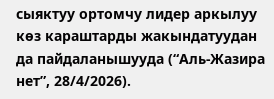сыяктуу ортомчу лидер аркылуу көз караштарды жакындатуудан да пайдаланышууда (“Аль-Жазира нет”, 28/4/2026).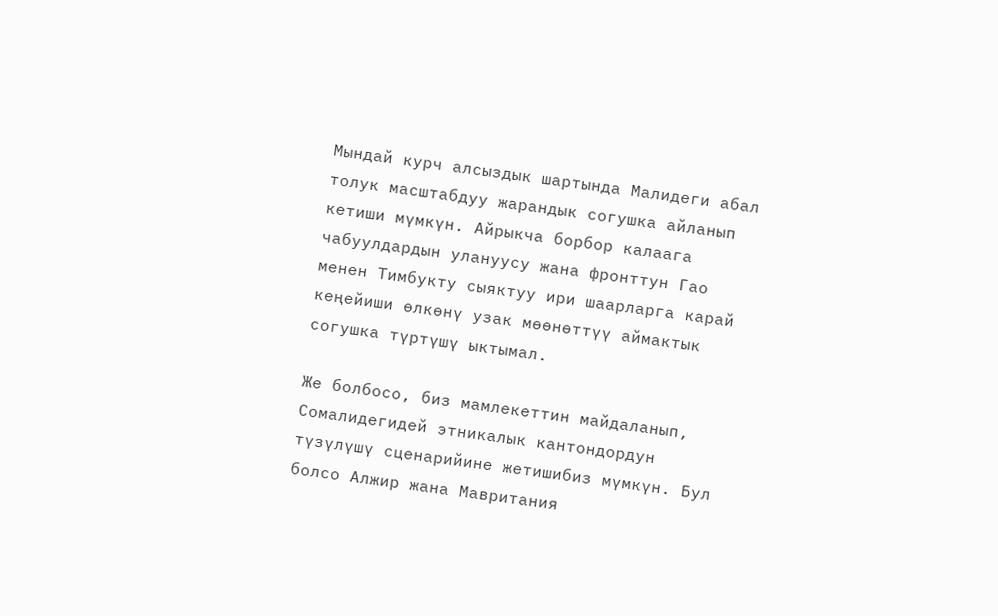Мындай курч алсыздык шартында Малидеги абал толук масштабдуу жарандык согушка айланып кетиши мүмкүн. Айрыкча борбор калаага чабуулдардын улануусу жана фронттун Гао менен Тимбукту сыяктуу ири шаарларга карай кеңейиши өлкөнү узак мөөнөттүү аймактык согушка түртүшү ыктымал.

Же болбосо, биз мамлекеттин майдаланып, Сомалидегидей этникалык кантондордун түзүлүшү сценарийине жетишибиз мүмкүн. Бул болсо Алжир жана Мавритания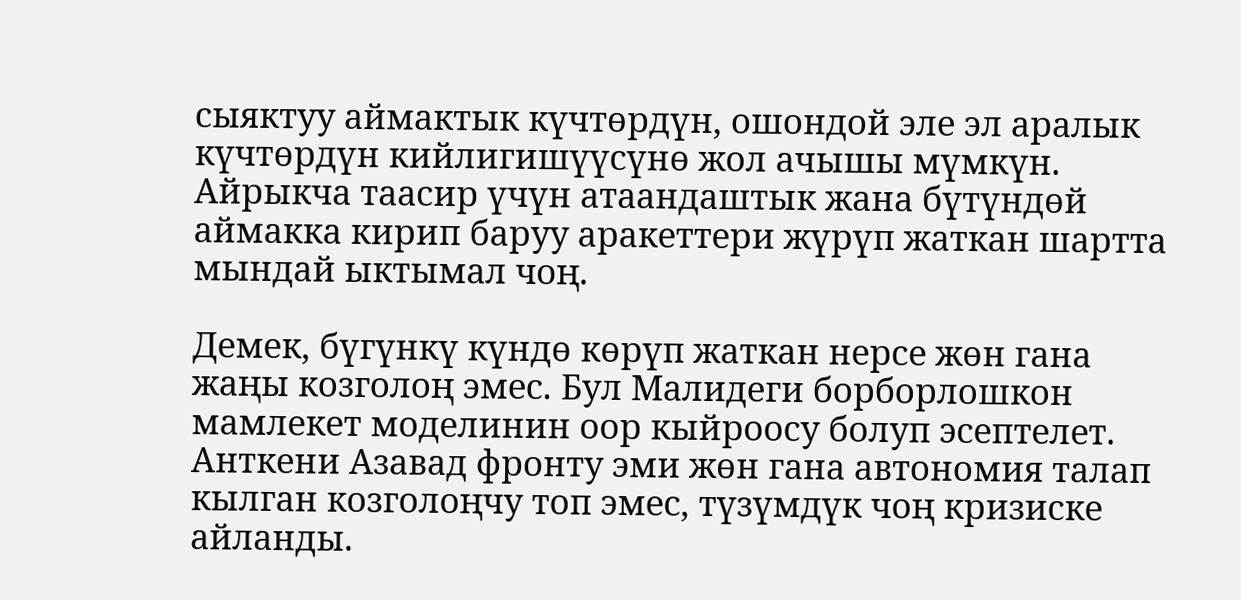сыяктуу аймактык күчтөрдүн, ошондой эле эл аралык күчтөрдүн кийлигишүүсүнө жол ачышы мүмкүн. Айрыкча таасир үчүн атаандаштык жана бүтүндөй аймакка кирип баруу аракеттери жүрүп жаткан шартта мындай ыктымал чоң.

Демек, бүгүнкү күндө көрүп жаткан нерсе жөн гана жаңы козголоң эмес. Бул Малидеги борборлошкон мамлекет моделинин оор кыйроосу болуп эсептелет. Анткени Азавад фронту эми жөн гана автономия талап кылган козголоңчу топ эмес, түзүмдүк чоң кризиске айланды.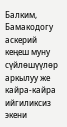Балким, Бамакодогу аскерий кеңеш муну сүйлөшүүлөр аркылуу же кайра-кайра ийгиликсиз экени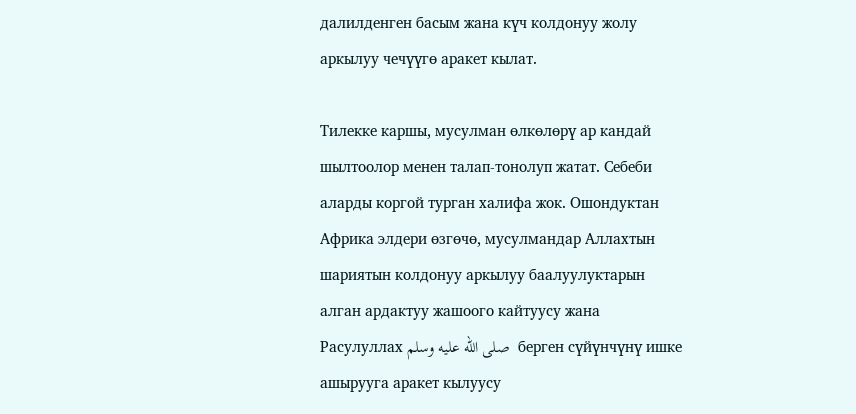далилденген басым жана күч колдонуу жолу аркылуу чечүүгө аракет кылат.

Тилекке каршы, мусулман өлкөлөрү ар кандай шылтоолор менен талап-тонолуп жатат. Себеби аларды коргой турган халифа жок. Ошондуктан Африка элдери өзгөчө, мусулмандар Аллахтын шариятын колдонуу аркылуу баалуулуктарын алган ардактуу жашоого кайтуусу жана Расулуллах صلى الله عليه وسلم  берген сүйүнчүнү ишке ашырууга аракет кылуусу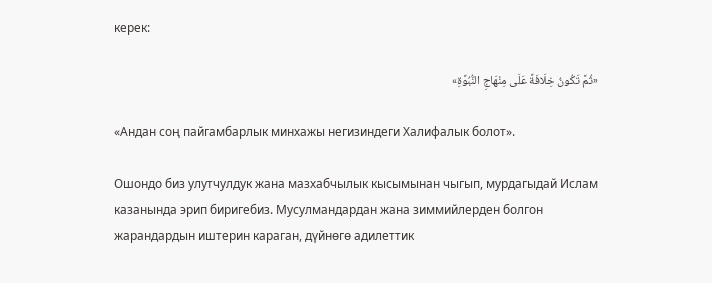керек:

«ثُمَّ تَكُونُ خِلَافَةً عَلَى مِنْهَاجِ النُّبُوَّةِ»

«Андан соң пайгамбарлык минхажы негизиндеги Халифалык болот».

Ошондо биз улутчулдук жана мазхабчылык кысымынан чыгып, мурдагыдай Ислам казанында эрип биригебиз. Мусулмандардан жана зиммийлерден болгон жарандардын иштерин караган, дүйнөгө адилеттик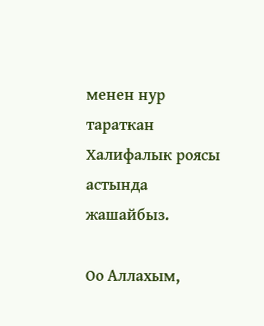менен нур тараткан Халифалык роясы астында жашайбыз.

Оо Аллахым,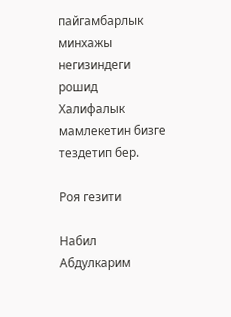пайгамбарлык минхажы негизиндеги рошид Халифалык мамлекетин бизге тездетип бер.

Роя гезити

Набил Абдулкарим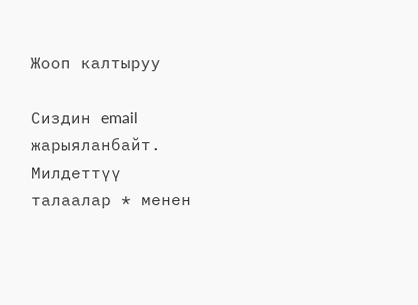Жооп калтыруу

Сиздин email жарыяланбайт. Милдеттүү талаалар * менен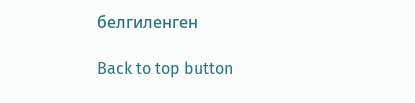белгиленген

Back to top button